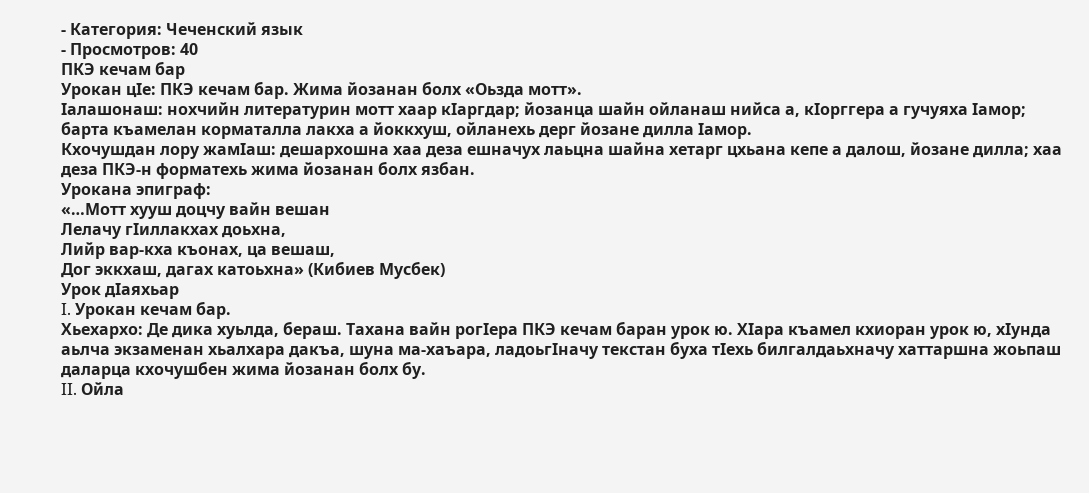- Категория: Чеченский язык
- Просмотров: 40
ПКЭ кечам бар
Урокан цIе: ПКЭ кечам бар. Жима йозанан болх «Оьзда мотт».
Iалашонаш: нохчийн литературин мотт хаар кIаргдар; йозанца шайн ойланаш нийса а, кIорггера а гучуяха Iамор; барта къамелан корматалла лакха а йоккхуш, ойланехь дерг йозане дилла Iамор.
Кхочушдан лору жамIаш: дешархошна хаа деза ешначух лаьцна шайна хетарг цхьана кепе а далош, йозане дилла; хаа деза ПКЭ-н форматехь жима йозанан болх язбан.
Урокана эпиграф:
«…Мотт хууш доцчу вайн вешан
Лелачу гIиллакхах доьхна,
Лийр вар-кха къонах, ца вешаш,
Дог эккхаш, дагах катоьхна» (Кибиев Мусбек)
Урок дIаяхьар
I. Урокан кечам бар.
Хьехархо: Де дика хуьлда, бераш. Тахана вайн рогIера ПКЭ кечам баран урок ю. ХIара къамел кхиоран урок ю, хIунда аьлча экзаменан хьалхара дакъа, шуна ма-хаъара, ладоьгIначу текстан буха тIехь билгалдаьхначу хаттаршна жоьпаш даларца кхочушбен жима йозанан болх бу.
II. Ойла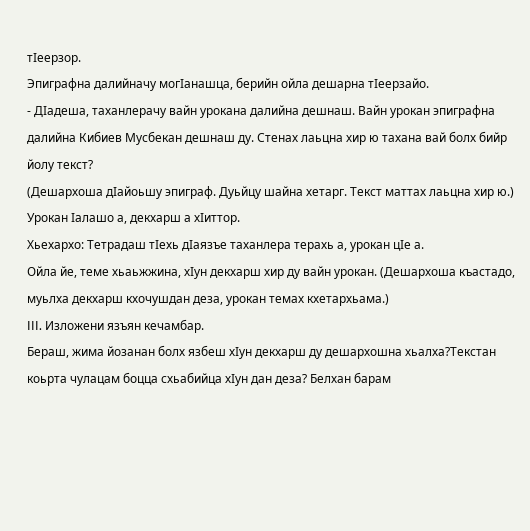тIеерзор.
Эпиграфна далийначу могIанашца, берийн ойла дешарна тIеерзайо.
- ДIадеша, таханлерачу вайн урокана далийна дешнаш. Вайн урокан эпиграфна далийна Кибиев Мусбекан дешнаш ду. Стенах лаьцна хир ю тахана вай болх бийр йолу текст?
(Дешархоша дIайоьшу эпиграф. Дуьйцу шайна хетарг. Текст маттах лаьцна хир ю.)
Урокан Iалашо а, декхарш а хIиттор.
Хьехархо: Тетрадаш тIехь дIаязъе таханлера терахь а, урокан цIе а.
Ойла йе, теме хьаьжжина, хIун декхарш хир ду вайн урокан. (Дешархоша къастадо, муьлха декхарш кхочушдан деза, урокан темах кхетархьама.)
III. Изложени язъян кечамбар.
Бераш, жима йозанан болх язбеш хIун декхарш ду дешархошна хьалха?Текстан коьрта чулацам боцца схьабийца хIун дан деза? Белхан барам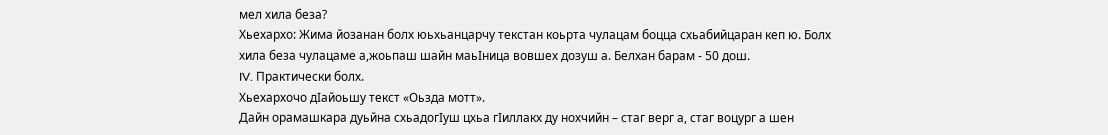мел хила беза?
Хьехархо: Жима йозанан болх юьхьанцарчу текстан коьрта чулацам боцца схьабийцаран кеп ю. Болх хила беза чулацаме а,жоьпаш шайн маьIница вовшех дозуш а. Белхан барам - 50 дош.
IV. Практически болх.
Хьехархочо дIайоьшу текст «Оьзда мотт».
Дайн орамашкара дуьйна схьадогIуш цхьа гIиллакх ду нохчийн – стаг верг а, стаг воцург а шен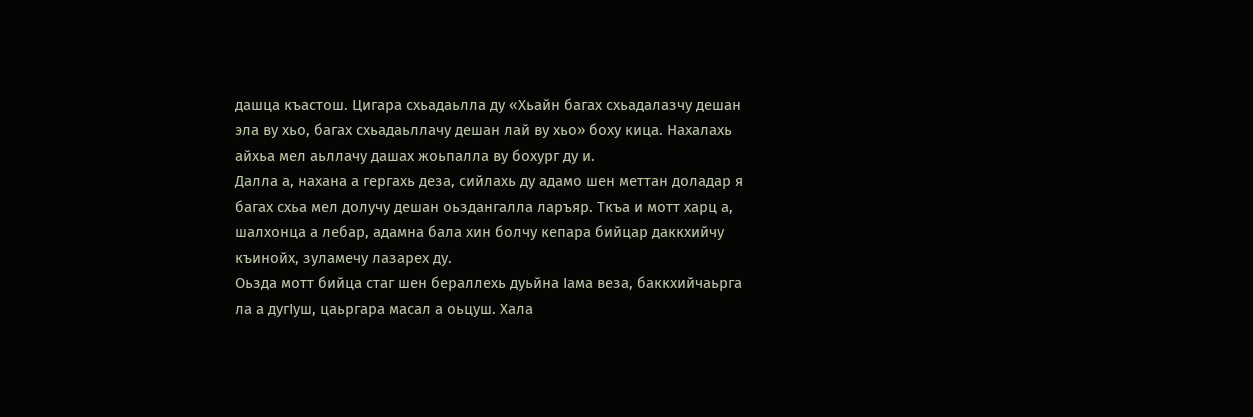дашца къастош. Цигара схьадаьлла ду «Хьайн багах схьадалазчу дешан эла ву хьо, багах схьадаьллачу дешан лай ву хьо» боху кица. Нахалахь айхьа мел аьллачу дашах жоьпалла ву бохург ду и.
Далла а, нахана а гергахь деза, сийлахь ду адамо шен меттан доладар я багах схьа мел долучу дешан оьздангалла ларъяр. Ткъа и мотт харц а, шалхонца а лебар, адамна бала хин болчу кепара бийцар даккхийчу къинойх, зуламечу лазарех ду.
Оьзда мотт бийца стаг шен бераллехь дуьйна Iама веза, баккхийчаьрга ла а дугIуш, цаьргара масал а оьцуш. Хала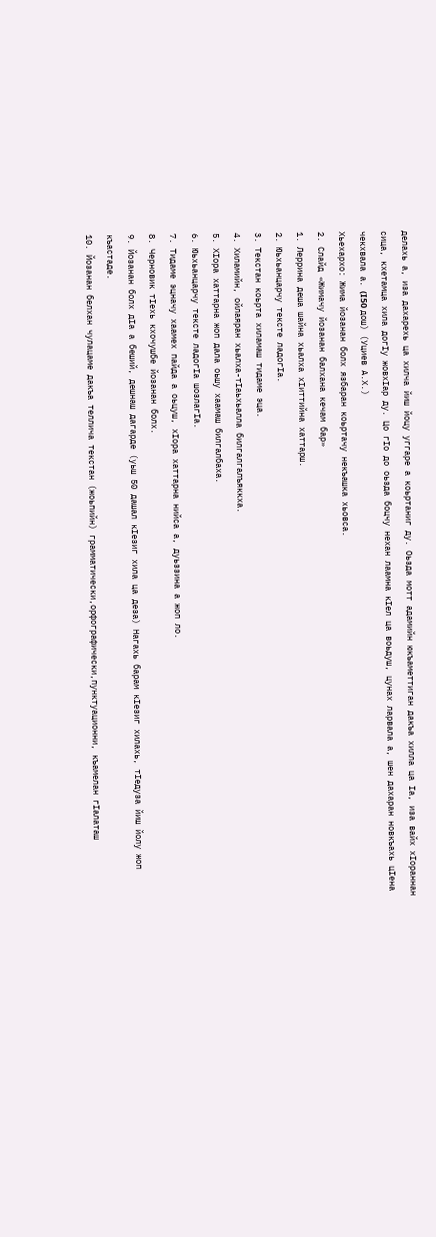делахь а, иза дахарехь ца хилча йиш йоцу уггаре а коьртаниг ду. Оьзда мотт адамийн юкъаметтиган дакъа хилла ца Iа, иза вайх хIораннан сица, кхетамца хила догIу жовхIар ду. Цо гIо до оьзда боцчу нехан лаамна кIел ца воьдуш, цунах ларвала а, шен дахаран новкъахь цIена чекхвала а. (I50 дош) (Уциев А.Х.)
Хьехархо: Жима йозанан болх язбаран коьртачу некъашка хьовса.
2. Слайд «Жимачу йозанан балхана кечам бар»
1. Леррина деша шайна хьалха хIиттийна хаттарш.
2. Юьхьанцарчу тексте ладогIа.
3. Текстан коьрта хиламаш тидаме эца.
4. Хиламийн, ойлаяран хьалха-тIаьхьалла билгалгалъяккха.
5. ХIора хаттарна жоп дала оьшу хаамаш билгалбаха.
6. Юьхьанцарчу тексте ладогIа шозлагIа.
7. Тидаме эцначу хаамех пайда а оьцуш, хIора хаттарна нийса а, дуьззина а жоп ло.
8. Черновик тIехь кхочушбе йозанан болх.
9. Йозанан болх дIа а беший, дешнаш дагарде (уьш 50 дашал кIезиг хила ца деза) Нагахь барам кIезиг хилахь, тIедуза йиш йолу жоп къастаде.
10. Йозанан белхан чулацаме дакъа теллича текстан (жоьпийн) грамматически,орфографически,пунктуационни, къамелан гIалаташ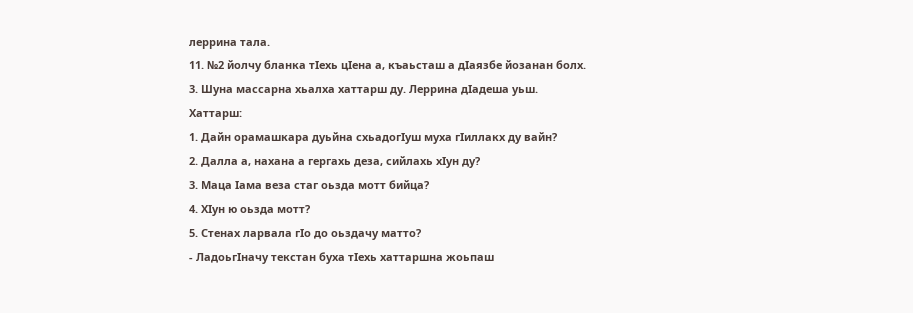леррина тала.
11. №2 йолчу бланка тIехь цIена а, къаьсташ а дIаязбе йозанан болх.
3. Шуна массарна хьалха хаттарш ду. Леррина дIадеша уьш.
Хаттарш:
1. Дайн орамашкара дуьйна схьадогIуш муха гIиллакх ду вайн?
2. Далла а, нахана а гергахь деза, сийлахь хIун ду?
3. Маца Iама веза стаг оьзда мотт бийца?
4. ХIун ю оьзда мотт?
5. Стенах ларвала гIо до оьздачу матто?
- ЛадоьгIначу текстан буха тIехь хаттаршна жоьпаш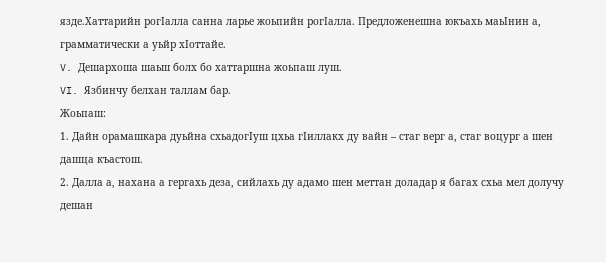язде.Хаттарийн рогIалла санна ларье жоьпийн рогIалла. Предложенешна юкъахь маьIнин а, грамматически а уьйр хIоттайе.
V. Дешархоша шаьш болх бо хаттаршна жоьпаш луш.
VI. Язбинчу белхан таллам бар.
Жоьпаш:
1. Дайн орамашкара дуьйна схьадогIуш цхьа гIиллакх ду вайн – стаг верг а, стаг воцург а шен дашца къастош.
2. Далла а, нахана а гергахь деза, сийлахь ду адамо шен меттан доладар я багах схьа мел долучу дешан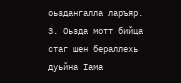оьздангалла ларъяр.
3. Оьзда мотт бийца стаг шен бераллехь дуьйна Iама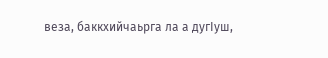веза, баккхийчаьрга ла а дугIуш,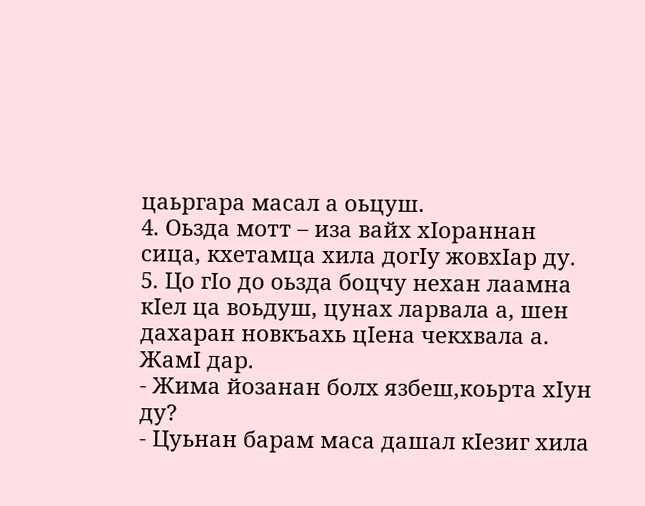цаьргара масал а оьцуш.
4. Оьзда мотт – иза вайх хIораннан сица, кхетамца хила догIу жовхIар ду.
5. Цо гIо до оьзда боцчу нехан лаамна кIел ца воьдуш, цунах ларвала а, шен дахаран новкъахь цIена чекхвала а.
ЖамI дар.
- Жима йозанан болх язбеш,коьрта хIун ду?
- Цуьнан барам маса дашал кIезиг хила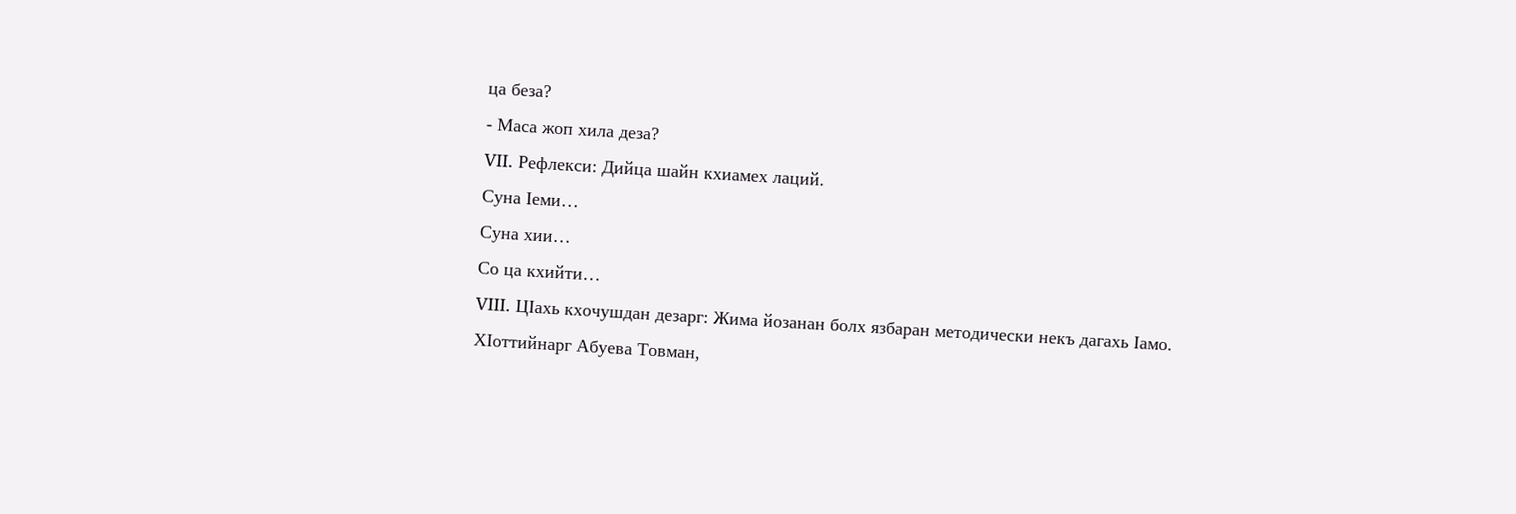ца беза?
- Маса жоп хила деза?
VII. Рефлекси: Дийца шайн кхиамех лаций.
Суна Iеми…
Суна хии…
Со ца кхийти…
VIII. ЦIахь кхочушдан дезарг: Жима йозанан болх язбаран методически некъ дагахь Iамо.
ХIоттийнарг Абуева Товман,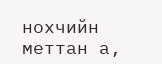нохчийн меттан а,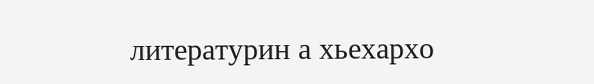литературин а хьехархо